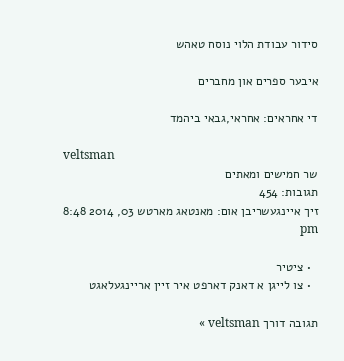סידור עבודת הלוי נוסח טאהש

איבער ספרים און מחברים

די אחראים: אחראי,גבאי ביהמד

veltsman
שר חמישים ומאתים
תגובות: 454
זיך איינגעשריבן אום: מאנטאג מארטש 03, 2014 8:48 pm

  • ציטיר
  • צו לייגן א דאנק דארפט איר זיין אריינגעלאגט

תגובה דורך veltsman »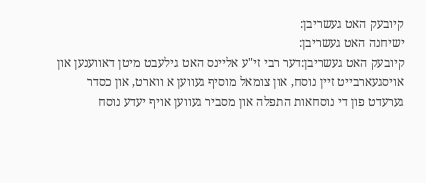קיובעק האט געשריבן:
ישיחנה האט געשריבן:
קיובעק האט געשריבן:דער רבי זי"ע אליינס האט גילעבט מיטן דאווענען און אויסגעארבייט זיין נוסח, און צומאל מוסיף געווען א ווארט, און כסדר גערעדט פון די נוסחאות התפלה און מסביר געווען אויף יעדע נוסח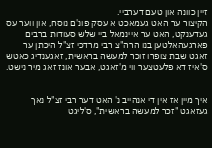זיין כוונה און טעם דערביי.
הקיצור ער האט געמאכט א עסק פונ'ם נוסח, און ווער עס געדענקט, האט ער איינמאל ביי שלש סעודות ברבים פארגעהאלטען בנו הרה"צ רבי מרדכי זצ"ל היכתן ער זאגט שבת צופרו זוכר למעשה בראשית, זאגענדיג כאטש ס'איז דא פלעטצער ווי מ'זאגט, אבער אונז זאג מיר נישט.


איך מיין אז אין די אנהייב נ' האט דער רבי זצ"ל נאך געזאגט "זכר למעשה בראשית", ס'ליגט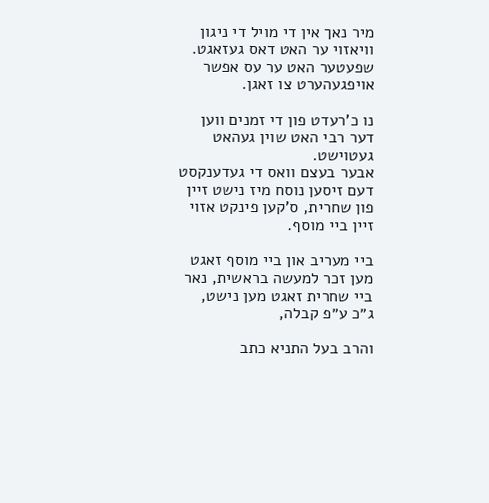מיר נאך אין די מויל די ניגון וויאזוי ער האט דאס געזאגט.
שפעטער האט ער עס אפשר אויפגעהערט צו זאגן.

נו כ'רעדט פון די זמנים ווען דער רבי האט שוין געהאט געטוישט.
אבער בעצם וואס די געדענקסט דעם זיסען נוסח מיז נישט זיין פון שחרית, ס'קען פינקט אזוי זיין ביי מוסף.

ביי מעריב און ביי מוסף זאגט מען זכר למעשה בראשית, נאר ביי שחרית זאגט מען נישט, ג״כ ע״פ קבלה,

והרב בעל התניא כתב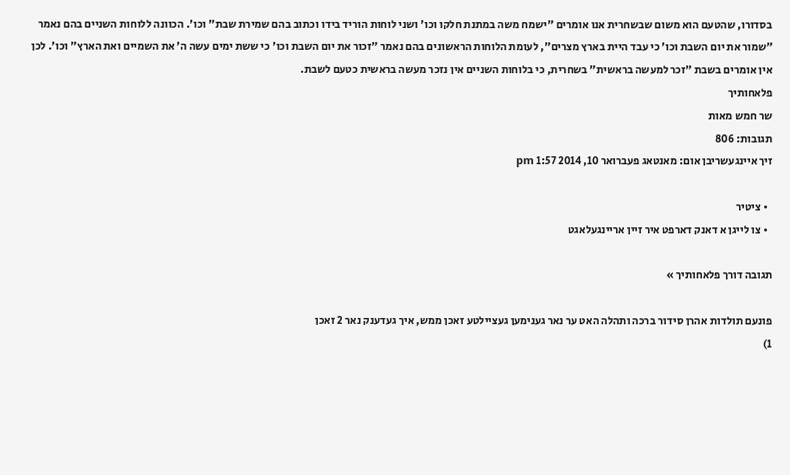בסדורו, שהטעם הוא משום שבשחרית אנו אומרים "ישמח משה במתנת חלקו וכו' ושני לוחות הוריד בידו וכתוב בהם שמירת שבת" וכו'. הכוונה ללוחות השניים בהם נאמר "שמור את יום השבת וכו' כי עבד היית בארץ מצרים", לעומת הלוחות הראשונים בהם נאמר "זכור את יום השבת וכו' כי ששת ימים עשה ה' את השמיים ואת הארץ" וכו'. לכן אין אומרים בשבת "זכר למעשה בראשית" בשחרית, כי בלוחות השניים אין נזכר מעשה בראשית כטעם לשבת.
פלאחותיך
שר חמש מאות
תגובות: 806
זיך איינגעשריבן אום: מאנטאג פעברואר 10, 2014 1:57 pm

  • ציטיר
  • צו לייגן א דאנק דארפט איר זיין אריינגעלאגט

תגובה דורך פלאחותיך »

פונעם תולדות אהרן סידור ברכה ותהלה האט ער נאר גענימען געציילטע זאכן ממש, איך געדענק נאר 2 זאכן
1)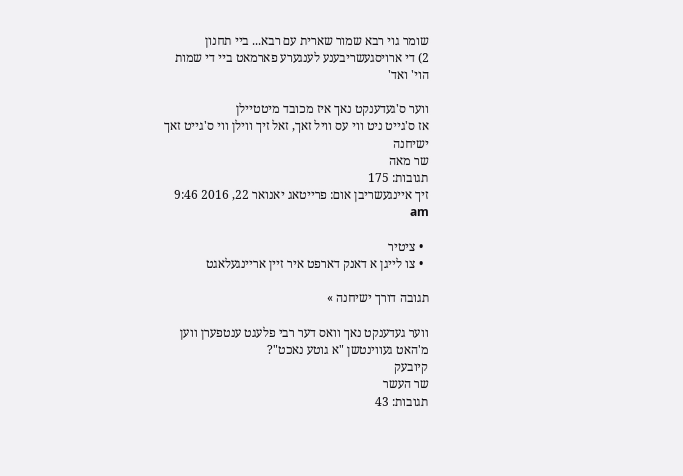שומר גוי רבא שמור שארית עם רבא... ביי תחנון
2) די ארויסגעשריבענע לענגערע פארמאט ביי די שמות הוי' ואד'

ווער ס'געדענקט נאך איז מכובד מיטטיילן
אז ס'גייט ניט ווי עס וויל זאך, זאל זיך ווילן ווי ס'גייט זאך
ישיחנה
שר מאה
תגובות: 175
זיך איינגעשריבן אום: פרייטאג יאנואר 22, 2016 9:46 am

  • ציטיר
  • צו לייגן א דאנק דארפט איר זיין אריינגעלאגט

תגובה דורך ישיחנה »

ווער געדענקט נאך וואס דער רבי פלעגט ענטפערן ווען מ'האט געווינטשן "א גוטע נאכט"?
קיובעק
שר העשר
תגובות: 43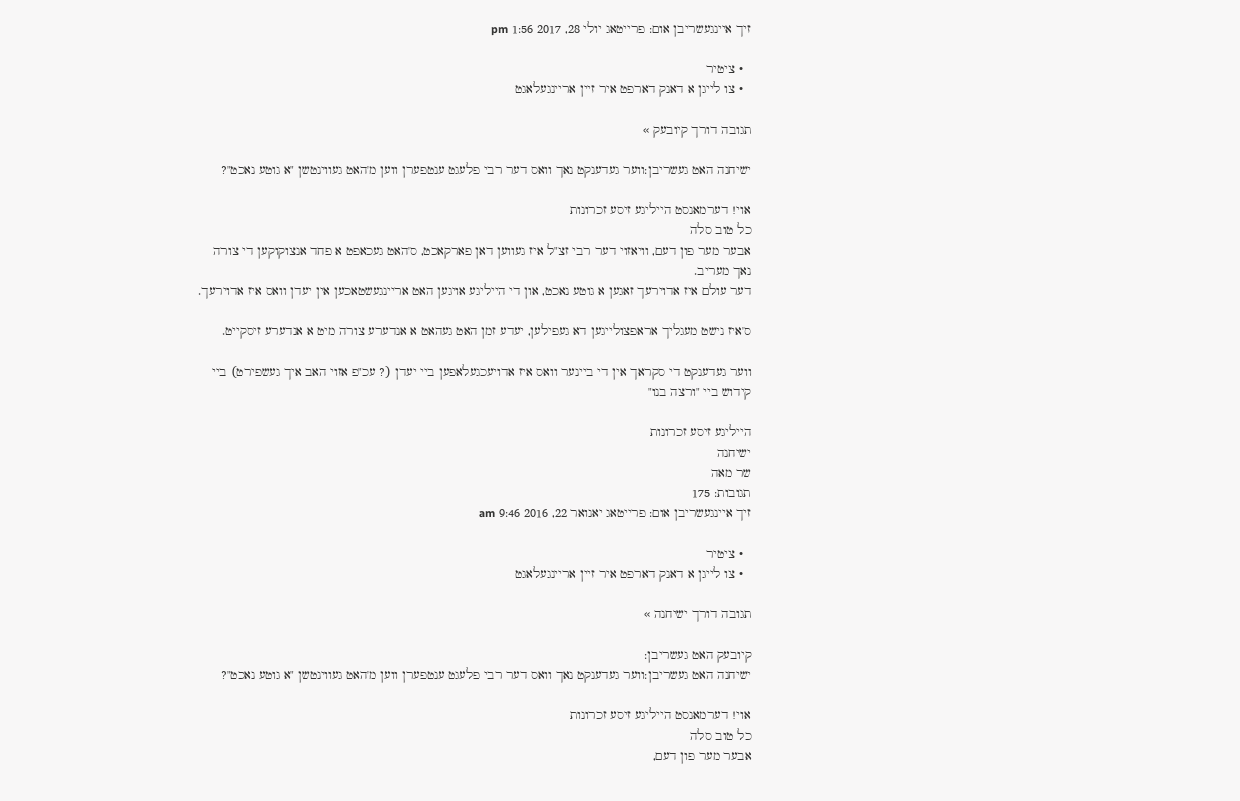זיך איינגעשריבן אום: פרייטאג יולי 28, 2017 1:56 pm

  • ציטיר
  • צו לייגן א דאנק דארפט איר זיין אריינגעלאגט

תגובה דורך קיובעק »

ישיחנה האט געשריבן:ווער געדענקט נאך וואס דער רבי פלעגט ענטפערן ווען מ'האט געווינטשן "א גוטע נאכט"?

אוי! דערמאנסט הייליגע זיסע זכרונות
כל טוב סלה
אבער מער פון דעם, וויאזוי דער רבי זצ"ל איז געווען דאן פארקאכט, ס'האט געכאפט א פחד אנצוקוקען די צורה נאך מעריב.
דער עולם איז אדוירעך זאגען א גוטע נאכט, און די הייליגע אויגען האט אריינגעשטאכען אין יעדן וואס איז אדוירעך.

ס'איז נישט מעגליך אראפצולייגען דא געפילען, יעדע זמן האט געהאט א אנדערע צורה מיט א אנדערע זיסקייט.

ווער געדענקט די סקראך אין די ביינער וואס איז אדויעכגעלאפען ביי יעדן (? עכ"פ אזוי האב איך געשפירט) ביי קידוש ביי "ורצה בנו"

הייליגע זיסע זכרונות
ישיחנה
שר מאה
תגובות: 175
זיך איינגעשריבן אום: פרייטאג יאנואר 22, 2016 9:46 am

  • ציטיר
  • צו לייגן א דאנק דארפט איר זיין אריינגעלאגט

תגובה דורך ישיחנה »

קיובעק האט געשריבן:
ישיחנה האט געשריבן:ווער געדענקט נאך וואס דער רבי פלעגט ענטפערן ווען מ'האט געווינטשן "א גוטע נאכט"?

אוי! דערמאנסט הייליגע זיסע זכרונות
כל טוב סלה
אבער מער פון דעם,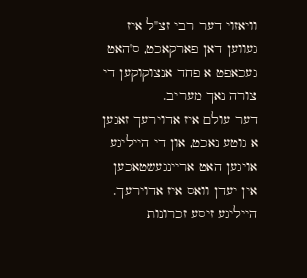וויאזוי דער רבי זצ"ל איז געווען דאן פארקאכט, ס'האט געכאפט א פחד אנצוקוקען די צורה נאך מעריב.
דער עולם איז אדוירעך זאגען א גוטע נאכט, און די הייליגע אויגען האט אריינגעשטאכען אין יעדן וואס איז אדוירעך.
הייליגע זיסע זכרונות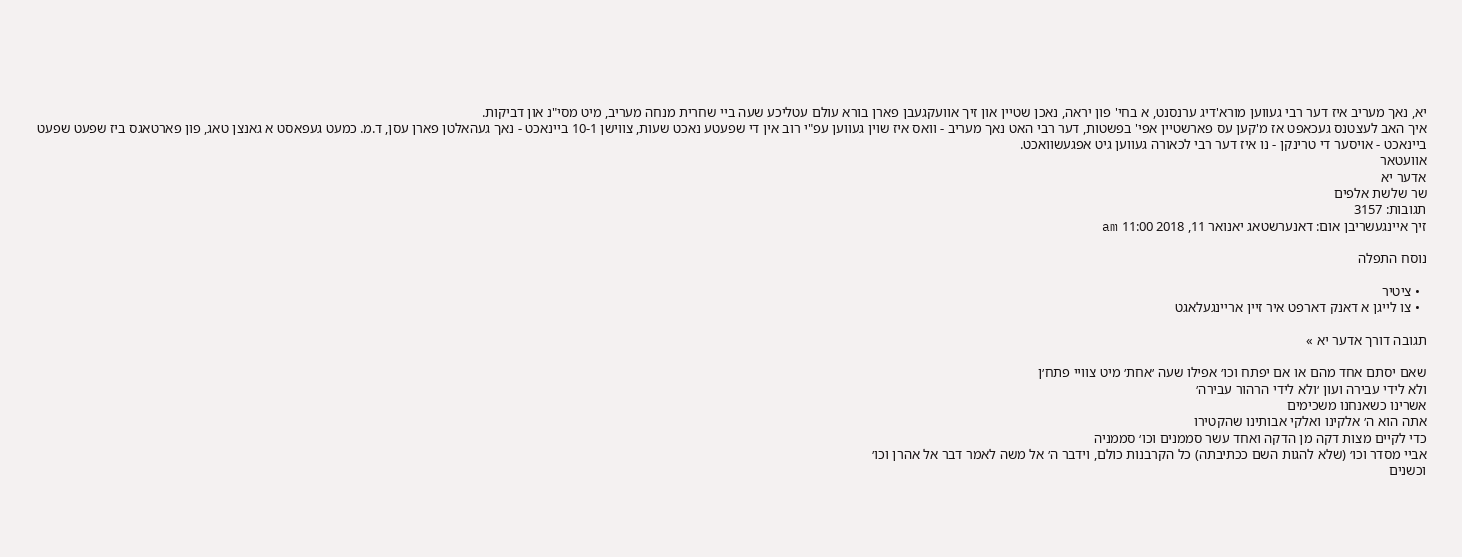יא, נאך מעריב איז דער רבי געווען מורא'דיג ערנסנט, א בחי' פון יראה, נאכן שטיין און זיך אוועקגעבן פארן בורא עולם עטליכע שעה ביי שחרית מנחה מעריב, מיט מסי"נ און דביקות.
איך האב לעצטנס געכאפט אז מ'קען עס פארשטיין אפי' בפשטות, דער רבי האט נאך מעריב - וואס איז שוין געווען עפ"י רוב אין די שפעטע נאכט שעות, צווישן 10-1 ביינאכט - נאך געהאלטן פארן עסן, ד.מ. כמעט געפאסט א גאנצן טאג, פון פארטאגס ביז שפעט שפעט ביינאכט - אויסער די טרינקן - נו איז דער רבי לכאורה געווען גיט אפגעשוואכט.
אוועטאר
אדער יא
שר שלשת אלפים
תגובות: 3157
זיך איינגעשריבן אום: דאנערשטאג יאנואר 11, 2018 11:00 am

נוסח התפלה

  • ציטיר
  • צו לייגן א דאנק דארפט איר זיין אריינגעלאגט

תגובה דורך אדער יא »

שאם יסתם אחד מהם או אם יפתח וכו׳ אפילו שעה ׳אחת׳ מיט צוויי פתח׳ן
ולא לידי עבירה ועון ׳ולא לידי הרהור עבירה׳
אשרינו כשאנחנו משכימים
אתה הוא ה׳ אלקינו ואלקי אבותינו שהקטירו
כדי לקיים מצות דקה מן הדקה ואחד עשר סממנים וכו׳ סממניה
אביי מסדר וכו׳ (שלא להגות השם ככתיבתה) כל הקרבנות כולם, וידבר ה׳ אל משה לאמר דבר אל אהרן וכו׳
וכשנים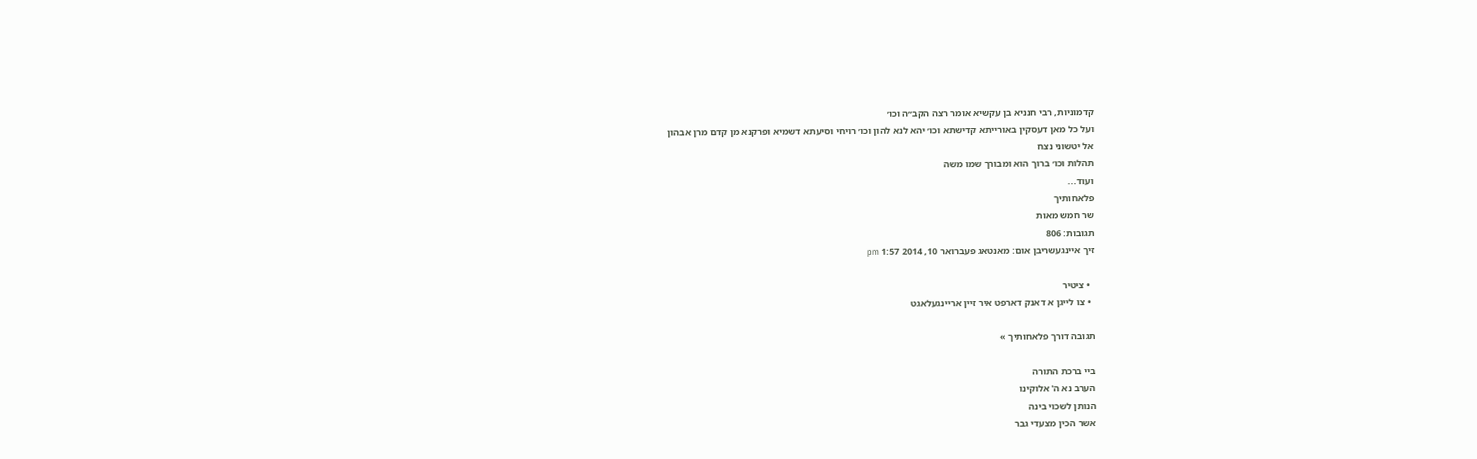קדמוניות, רבי חנניא בן עקשיא אומר רצה הקב״ה וכו׳
ועל כל מאן דעסקין באורייתא קדישתא וכו׳ יהא לנא להון וכו׳ רויחי וסיעתא דשמיא ופרקנא מן קדם מרן אבהון
אל יטשוני נצח
תהלות וכו׳ ברוך הוא ומבורך שמו משה
ועוד...
פלאחותיך
שר חמש מאות
תגובות: 806
זיך איינגעשריבן אום: מאנטאג פעברואר 10, 2014 1:57 pm

  • ציטיר
  • צו לייגן א דאנק דארפט איר זיין אריינגעלאגט

תגובה דורך פלאחותיך »

ביי ברכת התורה
הערב נא ה' אלוקינו
הנותן לשכוי בינה
אשר הכין מצעדי גבר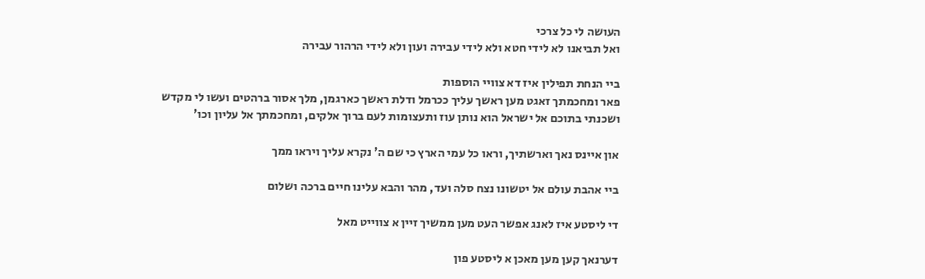העושה לי כל צרכי
ואל תביאנו לא לידי חטא ולא לידי עבירה ועון ולא לידי הרהור עבירה

ביי הנחת תפילין איז דא צוויי הוספות
פאר ומחכמתך זאגט מען ראשך עליך ככרמל ודלת ראשך כארגמן, מלך אסור ברהטים ועשו לי מקדש ושכנתי בתוכם אל ישראל הוא נותן עוז ותעצומות לעם ברוך אלקים, ומחכמתך אל עליון וכו'

און איינס נאך וארשתיך, וראו כל עמי הארץ כי שם ה' נקרא עליך ויראו ממך

ביי אהבת עולם אל יטשונו נצח סלה ועד, מהר והבא עלינו חיים ברכה ושלום

די ליסטע איז לאנג אפשר העט מען ממשיך זיין א צווייט מאל

דערנאך קען מען מאכן א ליסטע פון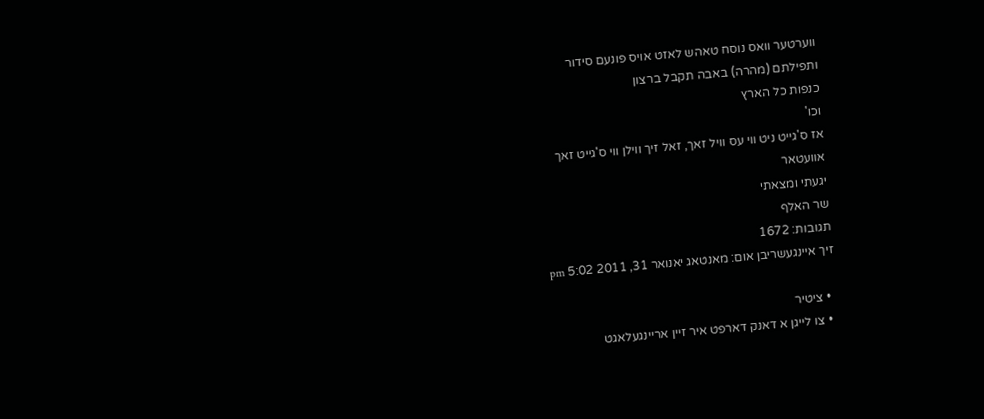ווערטער וואס נוסח טאהש לאזט אויס פונעם סידור
ותפילתם (מהרה) באבה תקבל ברצון
כנפות כל הארץ
וכו'
אז ס'גייט ניט ווי עס וויל זאך, זאל זיך ווילן ווי ס'גייט זאך
אוועטאר
יגעתי ומצאתי
שר האלף
תגובות: 1672
זיך איינגעשריבן אום: מאנטאג יאנואר 31, 2011 5:02 pm

  • ציטיר
  • צו לייגן א דאנק דארפט איר זיין אריינגעלאגט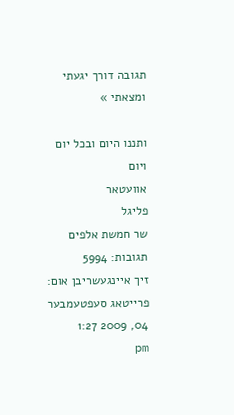תגובה דורך יגעתי ומצאתי »

ותננו היום ובכל יום ויום
אוועטאר
פליגל
שר חמשת אלפים
תגובות: 5994
זיך איינגעשריבן אום: פרייטאג סעפטעמבער 04, 2009 1:27 pm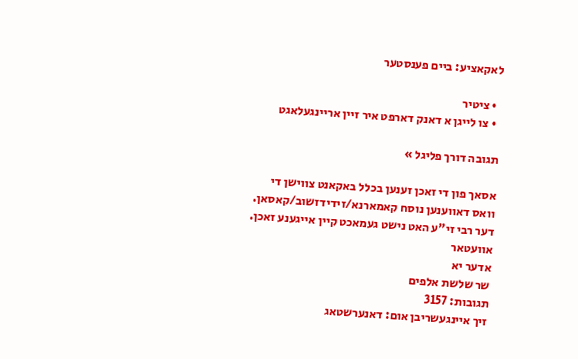לאקאציע: ביים פענסטער

  • ציטיר
  • צו לייגן א דאנק דארפט איר זיין אריינגעלאגט

תגובה דורך פליגל »

אסאך פון די זאכן זענען בכלל באקאנט צווישן די וואס דאווענען נוסח קאמארנא/זידידזשוב/קאסאן. דער רבי זי"ע האט נישט געמאכט קיין אייגענע זאכן.
אוועטאר
אדער יא
שר שלשת אלפים
תגובות: 3157
זיך איינגעשריבן אום: דאנערשטאג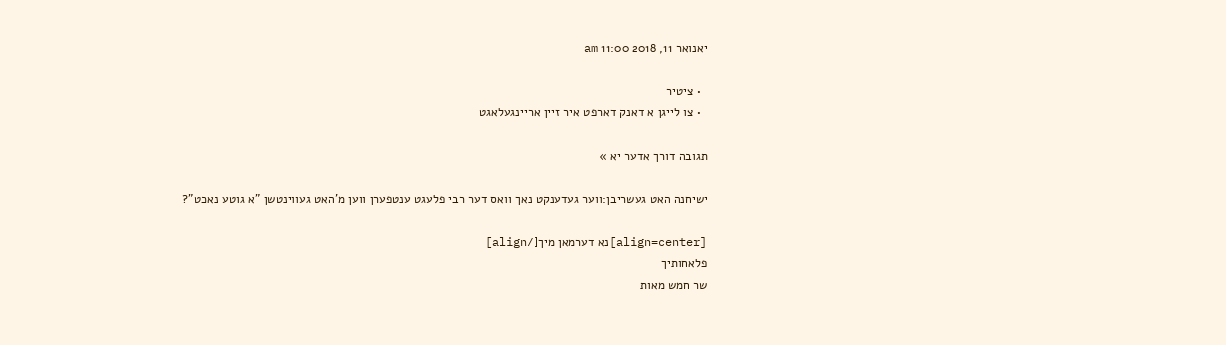יאנואר 11, 2018 11:00 am

  • ציטיר
  • צו לייגן א דאנק דארפט איר זיין אריינגעלאגט

תגובה דורך אדער יא »

ישיחנה האט געשריבן:ווער געדענקט נאך וואס דער רבי פלעגט ענטפערן ווען מ'האט געווינטשן "א גוטע נאכט"?

[align=center]נא דערמאן מיך[/align]
פלאחותיך
שר חמש מאות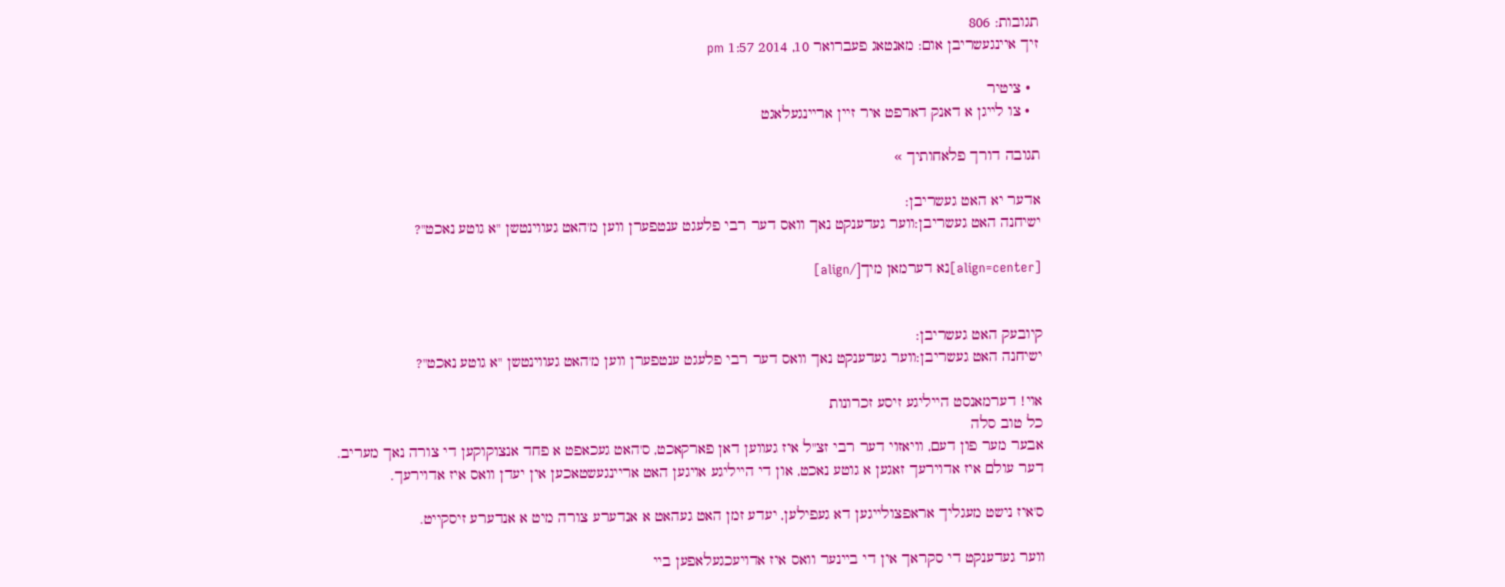תגובות: 806
זיך איינגעשריבן אום: מאנטאג פעברואר 10, 2014 1:57 pm

  • ציטיר
  • צו לייגן א דאנק דארפט איר זיין אריינגעלאגט

תגובה דורך פלאחותיך »

אדער יא האט געשריבן:
ישיחנה האט געשריבן:ווער געדענקט נאך וואס דער רבי פלעגט ענטפערן ווען מ'האט געווינטשן "א גוטע נאכט"?

[align=center]נא דערמאן מיך[/align]


קיובעק האט געשריבן:
ישיחנה האט געשריבן:ווער געדענקט נאך וואס דער רבי פלעגט ענטפערן ווען מ'האט געווינטשן "א גוטע נאכט"?

אוי! דערמאנסט הייליגע זיסע זכרונות
כל טוב סלה
אבער מער פון דעם, וויאזוי דער רבי זצ"ל איז געווען דאן פארקאכט, ס'האט געכאפט א פחד אנצוקוקען די צורה נאך מעריב.
דער עולם איז אדוירעך זאגען א גוטע נאכט, און די הייליגע אויגען האט אריינגעשטאכען אין יעדן וואס איז אדוירעך.

ס'איז נישט מעגליך אראפצולייגען דא געפילען, יעדע זמן האט געהאט א אנדערע צורה מיט א אנדערע זיסקייט.

ווער געדענקט די סקראך אין די ביינער וואס איז אדויעכגעלאפען ביי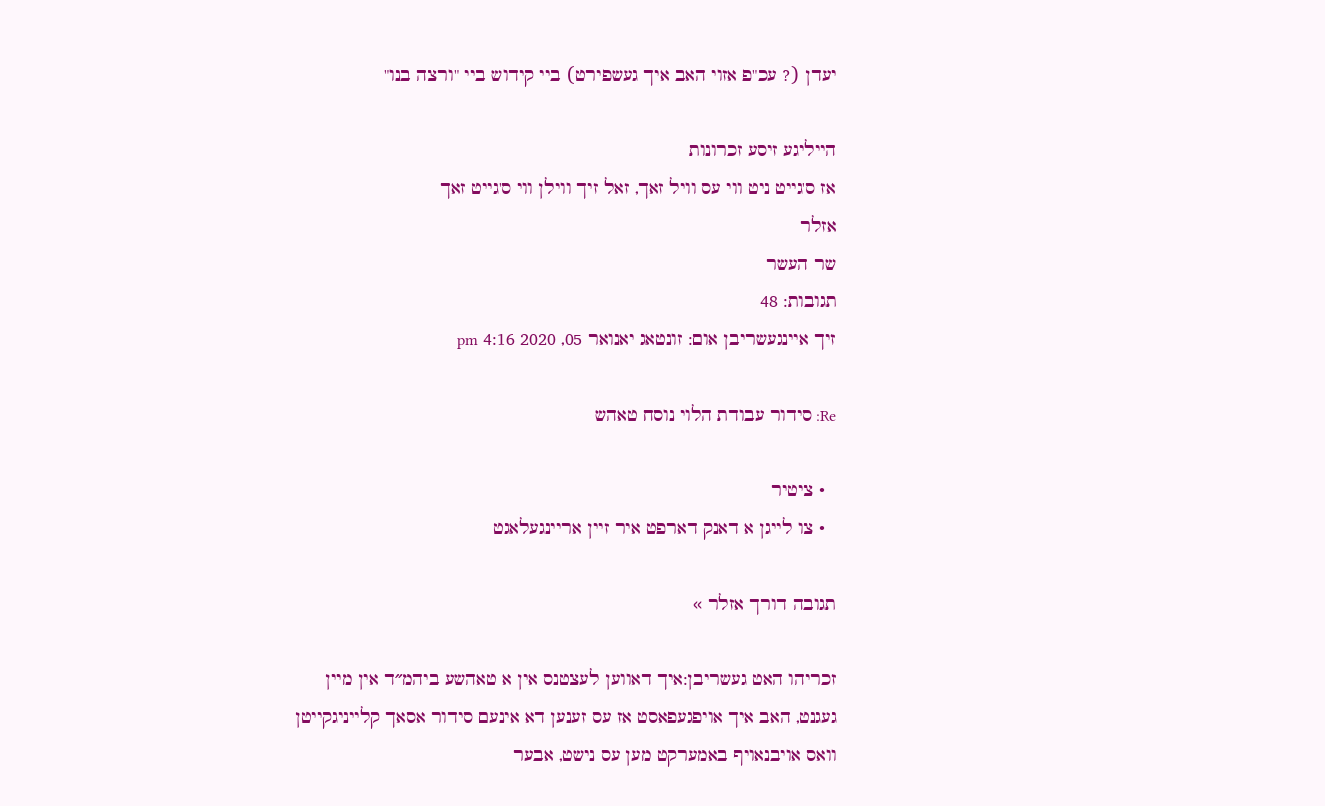יעדן (? עכ"פ אזוי האב איך געשפירט) ביי קידוש ביי "ורצה בנו"

הייליגע זיסע זכרונות
אז ס'גייט ניט ווי עס וויל זאך, זאל זיך ווילן ווי ס'גייט זאך
אזלר
שר העשר
תגובות: 48
זיך איינגעשריבן אום: זונטאג יאנואר 05, 2020 4:16 pm

Re: סידור עבודת הלוי נוסח טאהש

  • ציטיר
  • צו לייגן א דאנק דארפט איר זיין אריינגעלאגט

תגובה דורך אזלר »

זכריהו האט געשריבן:איך דאווען לעצטנס אין א טאהשע ביהמ״ד אין מיין געגנט, האב איך אויפגעפאסט אז עס זענען דא אינעם סידור אסאך קלייניגקייטן וואס אויבנאויף באמערקט מען עס נישט, אבער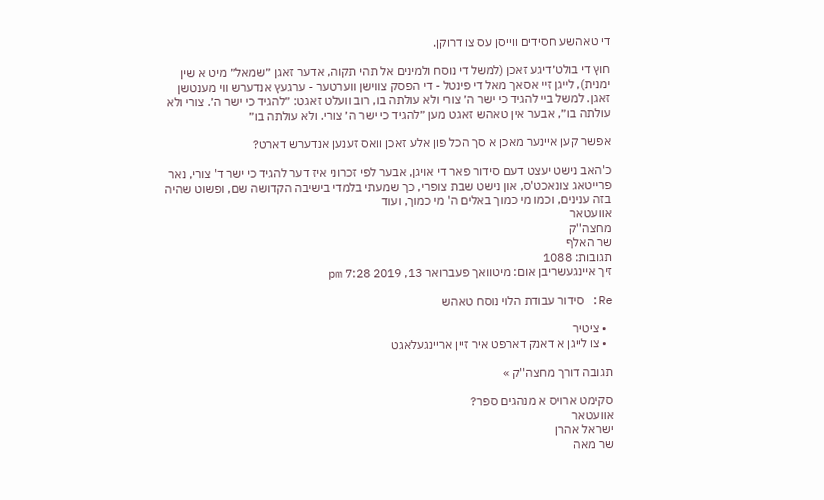די טאהשע חסידים ווייסן עס צו דרוקן.

חוץ די בולט׳דיגע זאכן (למשל די נוסח ולמינים אל תהי תקוה, אדער זאגן ״שמאל״ מיט א שין ימנית), לייגן זיי אסאך מאל די פינטל - די הפסק צווישן ווערטער - ערגעץ אנדערש ווי מענטשן זאגן. למשל ביי להגיד כי ישר ה׳ צורי ולא עולתה בו, רוב וועלט זאגט: ״להגיד כי ישר ה׳. צורי ולא עולתה בו״, אבער אין טאהש זאגט מען ״להגיד כי ישר ה׳ צורי. ולא עולתה בו״

אפשר קען איינער מאכן א סך הכל פון אלע זאכן וואס זענען אנדערש דארט?

כ'האב נישט יעצט דעם סידור פאר די אויגן, אבער לפי זכרוני איז דער להגיד כי ישר ד' צורי, נאר פרייטאג צונאכט'ס, און נישט שבת צופרי, כך שמעתי בלמדי בישיבה הקדושה שם, ופשוט שהיה בזה ענינים, וכמו מי כמוך באלים ה' מי כמוך, ועוד
אוועטאר
מחצה''ק
שר האלף
תגובות: 1088
זיך איינגעשריבן אום: מיטוואך פעברואר 13, 2019 7:28 pm

Re: סידור עבודת הלוי נוסח טאהש

  • ציטיר
  • צו לייגן א דאנק דארפט איר זיין אריינגעלאגט

תגובה דורך מחצה''ק »

סקימט ארויס א מנהגים ספר?
אוועטאר
ישראל אהרן
שר מאה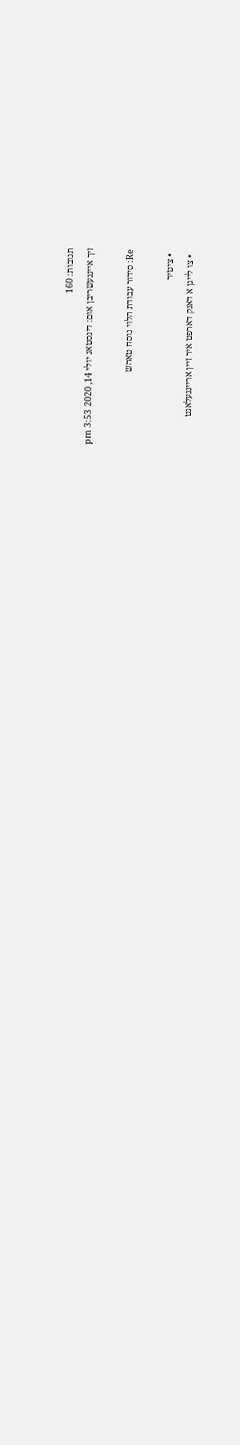תגובות: 160
זיך איינגעשריבן אום: דינסטאג יולי 14, 2020 3:53 pm

Re: סידור עבודת הלוי נוסח טאהש

  • ציטיר
  • צו לייגן א דאנק דארפט איר זיין אריינגעלאגט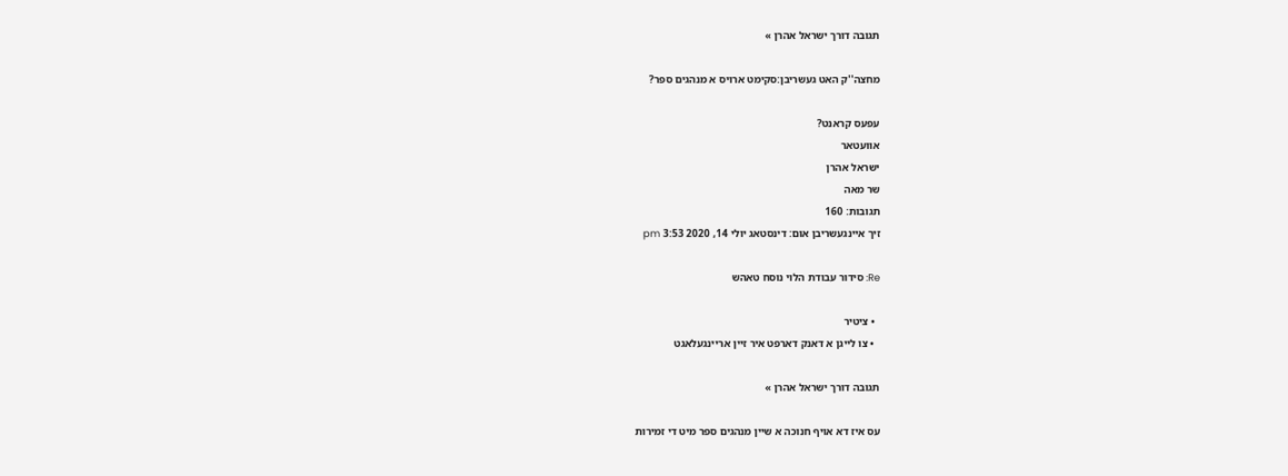תגובה דורך ישראל אהרן »

מחצה''ק האט געשריבן:סקימט ארויס א מנהגים ספר?

עפעס קראנט?
אוועטאר
ישראל אהרן
שר מאה
תגובות: 160
זיך איינגעשריבן אום: דינסטאג יולי 14, 2020 3:53 pm

Re: סידור עבודת הלוי נוסח טאהש

  • ציטיר
  • צו לייגן א דאנק דארפט איר זיין אריינגעלאגט

תגובה דורך ישראל אהרן »

עס איז דא אויף חנוכה א שיין מנהגים ספר מיט די זמירות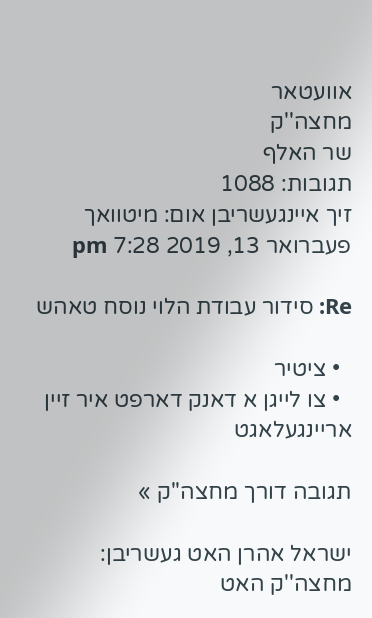אוועטאר
מחצה''ק
שר האלף
תגובות: 1088
זיך איינגעשריבן אום: מיטוואך פעברואר 13, 2019 7:28 pm

Re: סידור עבודת הלוי נוסח טאהש

  • ציטיר
  • צו לייגן א דאנק דארפט איר זיין אריינגעלאגט

תגובה דורך מחצה''ק »

ישראל אהרן האט געשריבן:
מחצה''ק האט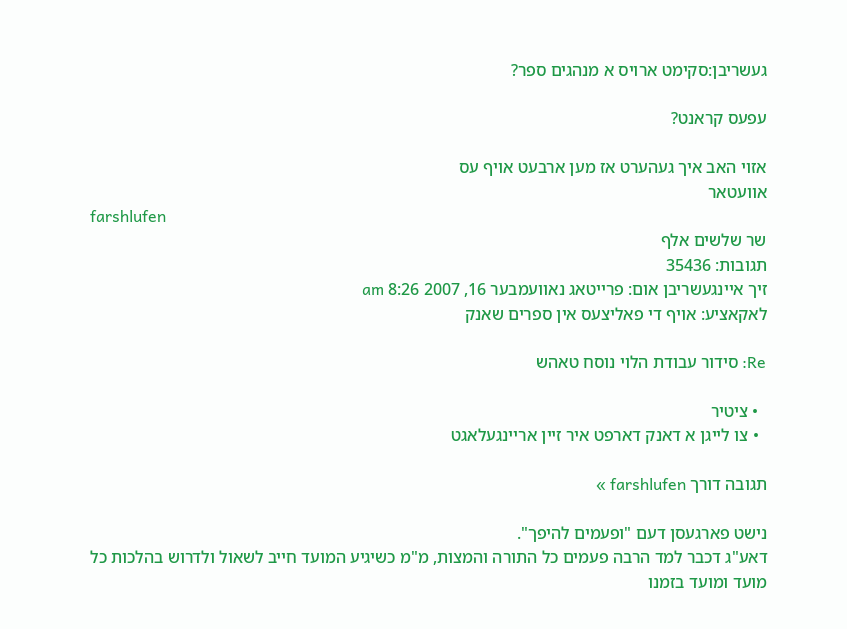געשריבן:סקימט ארויס א מנהגים ספר?

עפעס קראנט?

אזוי האב איך געהערט אז מען ארבעט אויף עס
אוועטאר
farshlufen
שר שלשים אלף
תגובות: 35436
זיך איינגעשריבן אום: פרייטאג נאוועמבער 16, 2007 8:26 am
לאקאציע: אויף די פאליצעס אין ספרים שאנק

Re: סידור עבודת הלוי נוסח טאהש

  • ציטיר
  • צו לייגן א דאנק דארפט איר זיין אריינגעלאגט

תגובה דורך farshlufen »

נישט פארגעסן דעם "ופעמים להיפך".
דאע"ג דכבר למד הרבה פעמים כל התורה והמצות, מ"מ כשיגיע המועד חייב לשאול ולדרוש בהלכות כל מועד ומועד בזמנו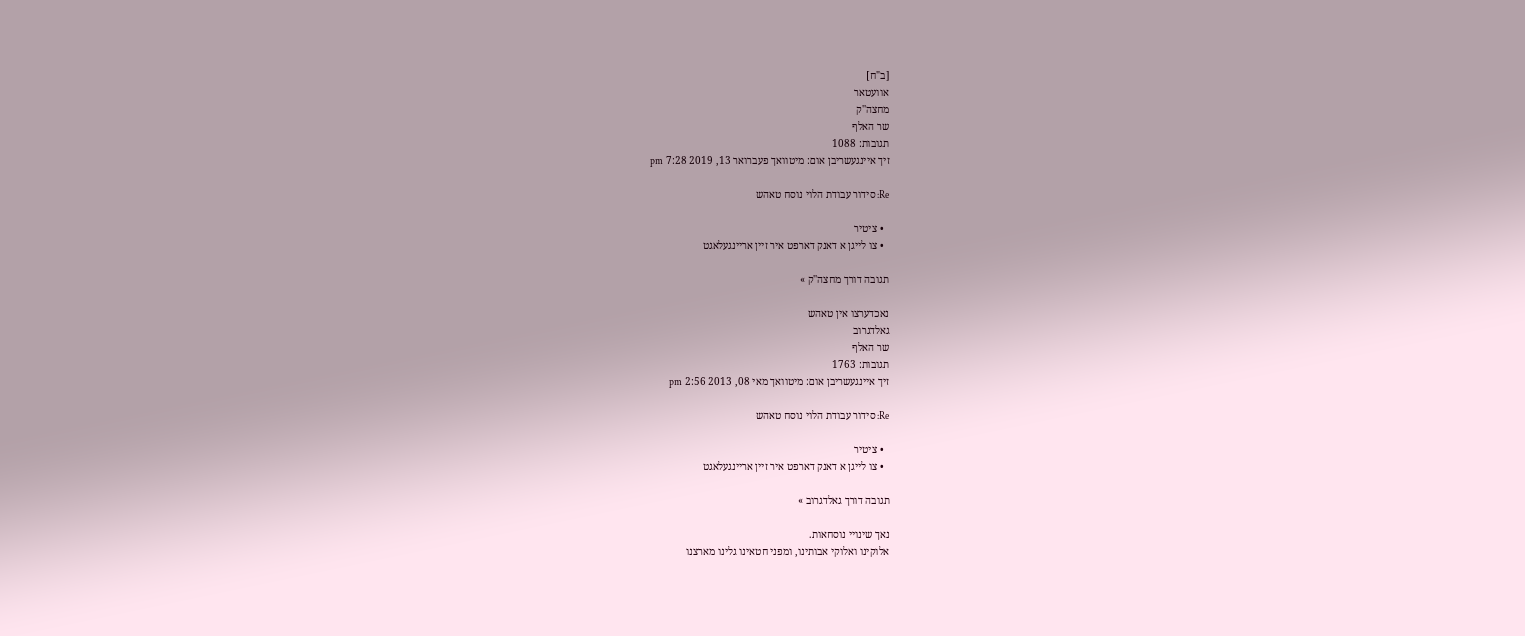[ב"ח]
אוועטאר
מחצה''ק
שר האלף
תגובות: 1088
זיך איינגעשריבן אום: מיטוואך פעברואר 13, 2019 7:28 pm

Re: סידור עבודת הלוי נוסח טאהש

  • ציטיר
  • צו לייגן א דאנק דארפט איר זיין אריינגעלאגט

תגובה דורך מחצה''ק »

נאכדערצו אין טאהש
גאלדגרוב
שר האלף
תגובות: 1763
זיך איינגעשריבן אום: מיטוואך מאי 08, 2013 2:56 pm

Re: סידור עבודת הלוי נוסח טאהש

  • ציטיר
  • צו לייגן א דאנק דארפט איר זיין אריינגעלאגט

תגובה דורך גאלדגרוב »

נאך שינויי נוסחאות.
אלוקינו ואלוקי אבותינו, ומפני חטאינו גלינו מארצנו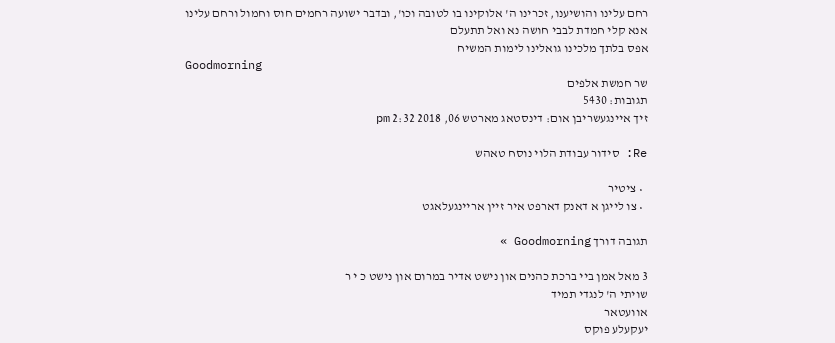רחם עלינו והושיענו, זכרינו ה' אלוקינו בו לטובה וכו', ובדבר ישועה רחמים חוס וחמול ורחם עלינו
אנא קלי חמדת לבבי חושה נא ואל תתעלם
אפס בלתך מלכינו גואלינו לימות המשיח
Goodmorning
שר חמשת אלפים
תגובות: 5430
זיך איינגעשריבן אום: דינסטאג מארטש 06, 2018 2:32 pm

Re: סידור עבודת הלוי נוסח טאהש

  • ציטיר
  • צו לייגן א דאנק דארפט איר זיין אריינגעלאגט

תגובה דורך Goodmorning »

3 מאל אמן ביי ברכת כהנים און נישט אדיר במרום און נישט כ י ר
שויתי ה' לנגדי תמיד
אוועטאר
יעקעלע פוקס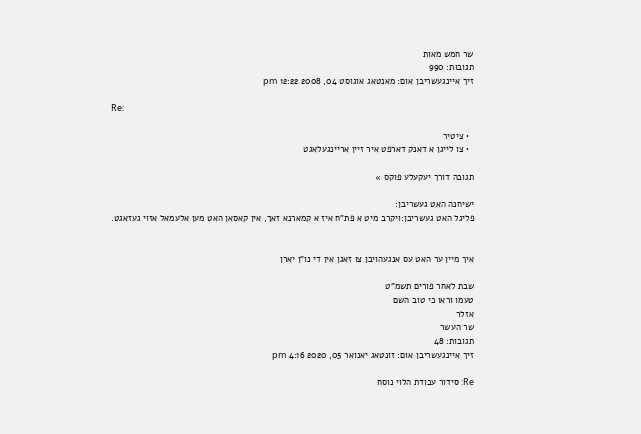שר חמש מאות
תגובות: 990
זיך איינגעשריבן אום: מאנטאג אוגוסט 04, 2008 12:22 pm

Re:

  • ציטיר
  • צו לייגן א דאנק דארפט איר זיין אריינגעלאגט

תגובה דורך יעקעלע פוקס »

ישיחנה האט געשריבן:
פליגל האט געשריבן:ויקרב מיט א פת"ח איז א קמארנא זאך, אין קאסאן האט מען אלעמאל אזוי געזאגט.


איך מיין ער האט עס אנגעהויבן צו זאגן אין די נו"ן יארן

שבת לאחר פורים תשמ"ט
טעמו וראו כי טוב השם
אזלר
שר העשר
תגובות: 48
זיך איינגעשריבן אום: זונטאג יאנואר 05, 2020 4:16 pm

Re: סידור עבודת הלוי נוסח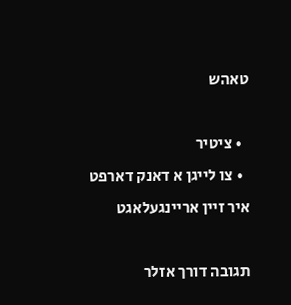טאהש

  • ציטיר
  • צו לייגן א דאנק דארפט איר זיין אריינגעלאגט

תגובה דורך אזלר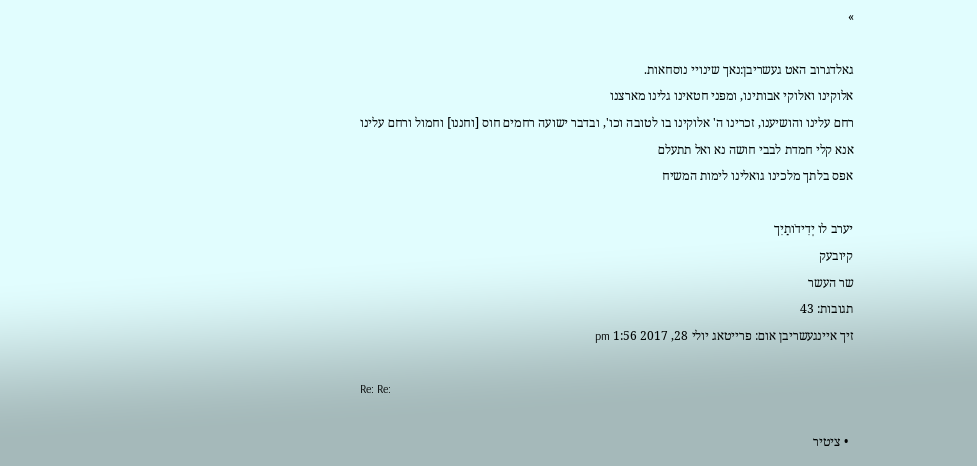»

גאלדגרוב האט געשריבן:נאך שינויי נוסחאות.
אלוקינו ואלוקי אבותינו, ומפני חטאינו גלינו מארצנו
רחם עלינו והושיענו, זכרינו ה' אלוקינו בו לטובה וכו', ובדבר ישועה רחמים חוס [וחננו] וחמול ורחם עלינו
אנא קלי חמדת לבבי חושה נא ואל תתעלם
אפס בלתך מלכינו גואלינו לימות המשיח

יערב לו יְדִידֹותַיִך
קיובעק
שר העשר
תגובות: 43
זיך איינגעשריבן אום: פרייטאג יולי 28, 2017 1:56 pm

Re: Re:

  • ציטיר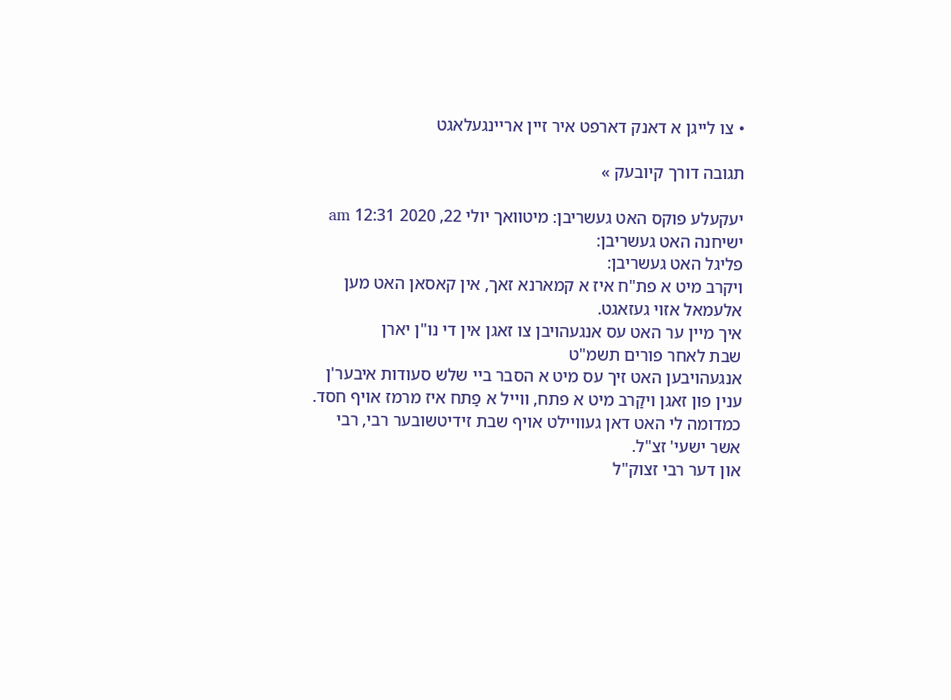• צו לייגן א דאנק דארפט איר זיין אריינגעלאגט

תגובה דורך קיובעק »

יעקעלע פוקס האט געשריבן: מיטוואך יולי 22, 2020 12:31 am
ישיחנה האט געשריבן:
פליגל האט געשריבן:
ויקרב מיט א פת"ח איז א קמארנא זאך, אין קאסאן האט מען אלעמאל אזוי געזאגט.
איך מיין ער האט עס אנגעהויבן צו זאגן אין די נו"ן יארן
שבת לאחר פורים תשמ"ט
אנגעהויבען האט זיך עס מיט א הסבר ביי שלש סעודות איבער'ן ענין פון זאגן ויקַרב מיט א פתח, ווייל א פַתח איז מרמז אויף חסד.
כמדומה לי האט דאן געוויילט אויף שבת זידיטשובער רבי, רבי אשר ישעי' זצ"ל.
און דער רבי זצוק"ל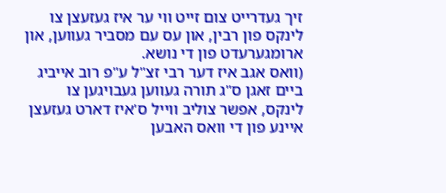זיך געדרייט צום זייט ווי ער איז געזעצן צו לינקס פון רבין, און עס עם מסביר געווען, און ארומגערעדט פון די נושא.
(וואס אגב איז דער רבי זצ"ל ע"פ רוב אייביג ביים זאגן ס"ג תורה געווען געבויגען צו לינקס, אפשר צוליב ווייל ס'איז דארט געזעצן איינע פון די וואס האבען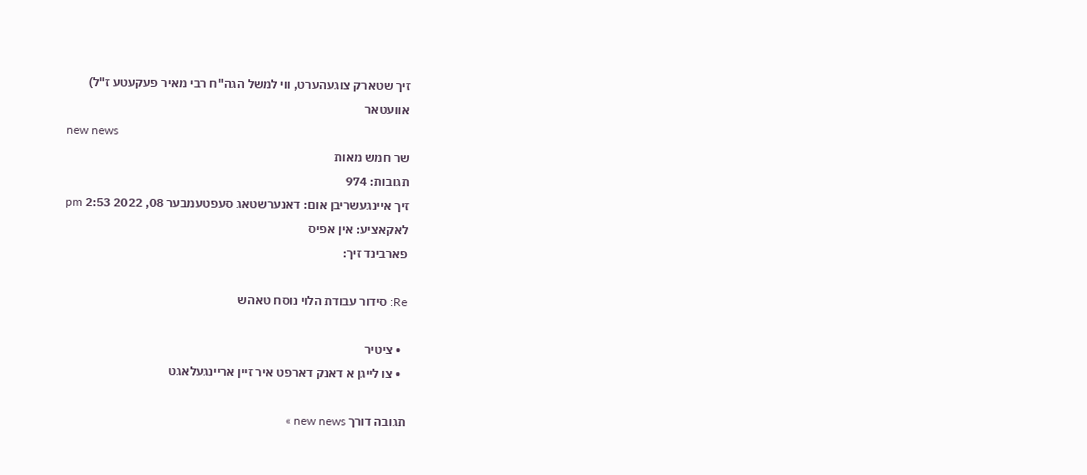זיך שטארק צוגעהערט, ווי למשל הגה"ח רבי מאיר פעקעטע ז"ל)
אוועטאר
new news
שר חמש מאות
תגובות: 974
זיך איינגעשריבן אום: דאנערשטאג סעפטעמבער 08, 2022 2:53 pm
לאקאציע: אין אפיס
פארבינד זיך:

Re: סידור עבודת הלוי נוסח טאהש

  • ציטיר
  • צו לייגן א דאנק דארפט איר זיין אריינגעלאגט

תגובה דורך new news »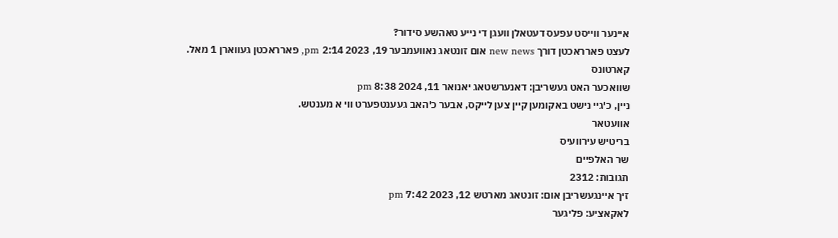איינער ווייסט עפעס דעטאלן וועגן די נייע טאהשע סידור?
לעצט פארראכטן דורך new news אום זונטאג נאוועמבער 19, 2023 2:14 pm, פארראכטן געווארן 1 מאל.
קארטונס
שוואכער האט געשריבן: דאנערשטאג יאנואר 11, 2024 8:38 pm
ניין, כ'גיי נישט באקומען קיין צען לייקס, אבער כ'האב געענטפערט ווי א מענטש.
אוועטאר
בריטיש עירוועיס
שר האלפיים
תגובות: 2312
זיך איינגעשריבן אום: זונטאג מארטש 12, 2023 7:42 pm
לאקאציע: פליגער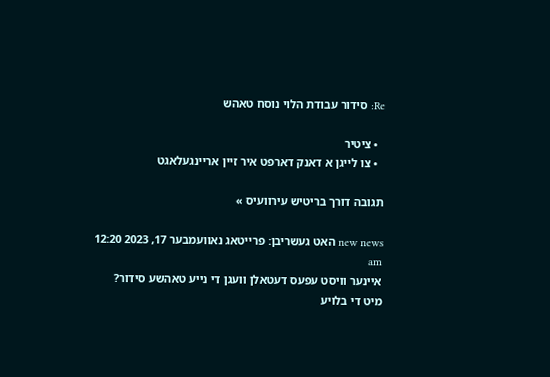Re: סידור עבודת הלוי נוסח טאהש

  • ציטיר
  • צו לייגן א דאנק דארפט איר זיין אריינגעלאגט

תגובה דורך בריטיש עירוועיס »

new news האט געשריבן: פרייטאג נאוועמבער 17, 2023 12:20 am
איינער וויסט עפעס דעטאלן וועגן די נייע טאהשע סידור?
מיט די בלויע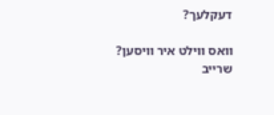דעקלעך?

וואס ווילט איר וויסען?
שרייב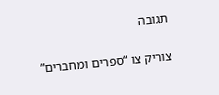תגובה

צוריק צו “ספרים ומחברים”